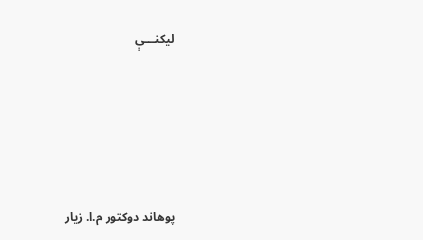ليكنـــې





پوهاند دوکتور م.ا. زيار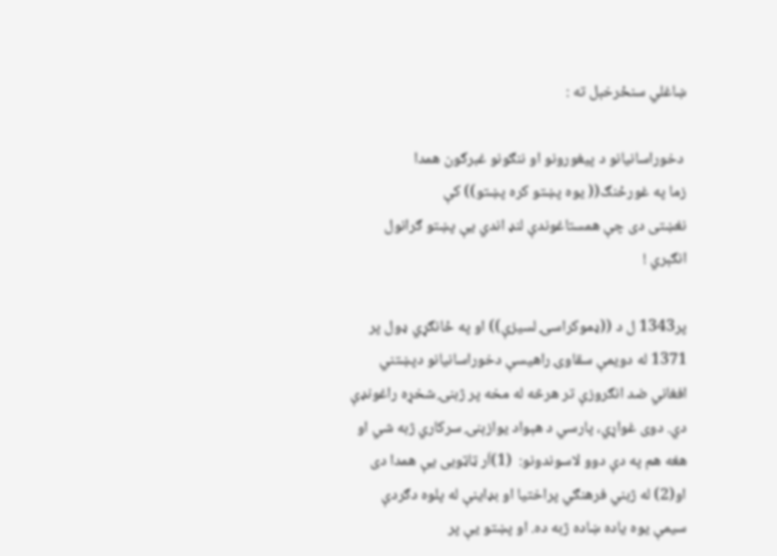ښاغلي سنځرخېل ته :

 دخوراسانيانو د پيغورونو او ننګونو غبرګون همدا
زما په غورځنګ(( يوه پښتو کره پښتو)) کې
نغښتی دی چې همستاغوندې لنډ اندي يې پښتو ګرانول انګېري !

پر1343 ل د ((ډموکراسۍ لسيزې)) او په ځانګړي ډول پر 1371 له دويمې سقاوۍ راهيسې دخوراسانيانو دپښتني افغاني ضد انګروزې تر هرڅه له مخه پر ژبنۍ شخړه راغونډې دي. دوی غواړي، پارسي د هېواد يوازېنۍ سرکاري ژبه شي او هغه هم په دې دوو لاسوندونو:  (1)اَر ټاټوبی يې همدا دی او(2) له ژبني فرهنګي پراختيا او بډاينې له پلوه دګردې سيمې يوه ياده ښاده ژبه ده. او پښتو يې پر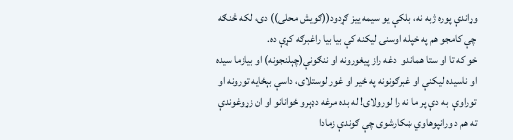وړاندې پوره ژبه نه، بلکې يو سيمه ييز ګړدود((ګويش محلی)) دی، لکه څنګه چې کامجو هم په خپله اوسنۍ ليکنه کې بيا بيا راغبرګه کړې ده.
خو که تا او ستا هماندو  دغه راز پيغورونه او ننګونې(چېلنجونه) او بيازما سيده او ناسيده ليکنې او غبرګونونه په ځير او غور لوستلای، داسې بېځايه تورونه او توراوې  به دې پر ما نه را لورولای! له بده مرغه دډېرو ځوانانو او ان زړوغوندې ته هم د ورانپوهاوي ښکارشوی چې ګوندې زمادا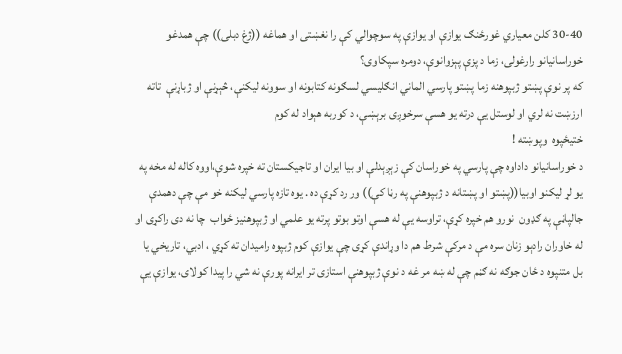30-40 کلن معياري غورځنګ يوازې او يوازې په سوچوالي کې را نغښتی او هماغه ((ژغ دبلی)) چې همدغو خوراسانيانو رارغولی، زما د پزې پېزوانوې، دومره سپکاوی؟
که پر نوې پښتو ژبپوهنه زما پښتو پارسي الماني انګليسي لسګونه کتابونه او سوونه ليکنې، څېړنې او ژباړنې  تاته ارزښت نه لري او لوستل يې درته يو هسې سرخوږی برېښې، د کوربه هېواد له کوم
ختيځپوه  وپوښته !
د خوراسانيانو داداوه چې پارسي په خوراسان کې زېږېدلې او بيا ايران او تاجيکستان ته خپره شوې،اووه کاله له مخه په يو لړ ليکنو اوبيا((پښتو او پښتانه د ژبپوهنې په رڼا کې)) ور رد کړې ده . يوه تازه پارسي ليکنه خو مې چې دهمدې جالپاڼې په ګډون  نورو هم خپره کړې، تراوسه يې له هسې اوتو بوتو پرته يو علمي او ژبپوهنيز ځواب  چا نه دی راکړی او له خاوران رادېو زنان سره مې د مرکې شرط هم دا وړاندې کړی چې يوازې کوم ژبپوه راميدان ته کړي ، ادبي، تاريخي يا بل متنپوه د ځان جوګه نه ګڼم چې له ښه مر غه د نوې ژبپوهنې استازی تر ايرانه پورې نه شي را پيدا کولای، يوازې يې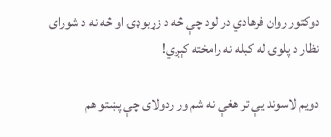دوکتور روان فرهادي در لود چې څه د زړبوډۍ او څه نه د شورای نظار د پلوۍ له کبله نه رامخته کېږي!

دويم لاسوند يې تر هغې نه شم ور ردولای چې پښتو هم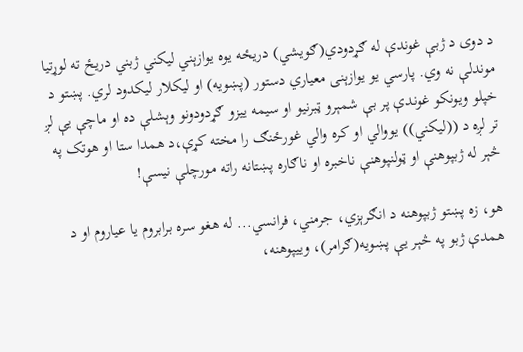د دوی د ژبې غوندې له ګړدودي(ګويشي) دريځه يوه يوازېني ليکني ژبني دريځ ته لوړتيا موندلې نه وي. پارسي يو يوازېنی معياري دستور (پښويه) او ليکلار ليکدود لري. پښتو د خپلو ويونکو غوندې پر بې شمېرو ټبرنيو او سيمه ييزو ګړدودونو وېشلې ده او ماچې يې لږ تر لږه د ((ليکني)) يووالي او کره والي غورځنګ را مخته کړې،د همدا ستا او هوتک په څېر له ژبپوهنې او ټولنپوهنې ناخبره او ناګاره پښتانه راته مورچلې نيسې!

هو، زه پښتو ژبپوهنه د انګرېزي، جرمني، فرانسي... له هغو سره برابروم يا عياروم او د همدې ژبو په څېر يې پښويه(ګرامر)، وييپوهنه،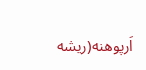اَرپوهنه(ريشه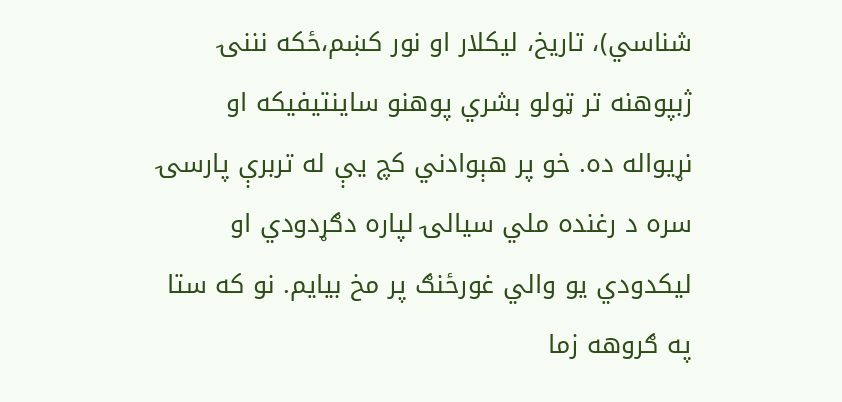شناسي)، تاريخ، ليکلار او نور کښم،ځکه نننۍ ژبپوهنه تر ټولو بشري پوهنو ساينتيفيکه او نړيواله ده. خو پر هېوادني کچ يې له تربرې پارسۍ سره د رغنده ملي سيالۍ لپاره دګړدودي او ليکدودي يو والي غورځنګ پر مخ بيايم. نو که ستا په ګروهه زما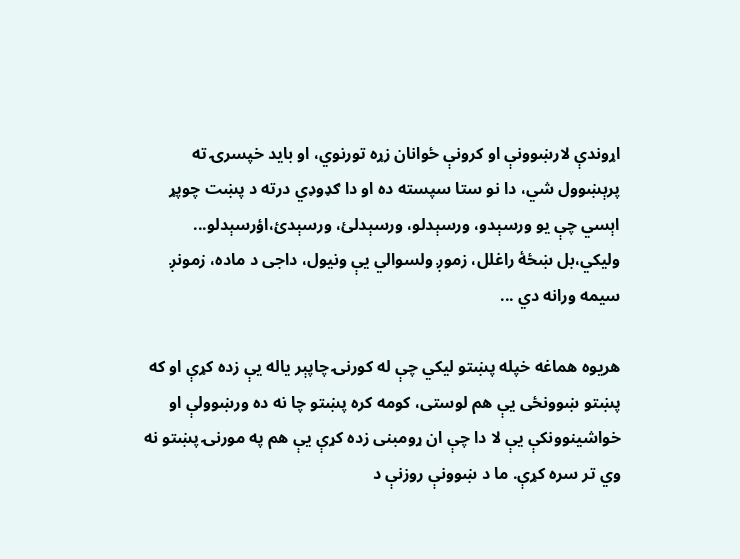اړوندې لارښوونې او کرونې ځوانان زړه تورنوي، او بايد خپسرۍ ته پرېښوول شي، دا نو ستا سپسته ده او دا ګډوډي درته د پښت چوپړ اېسي چې يو ورسېدو، ورسېدلو، ورسېدلئ، ورسېدئ،اؤرسېدلو... وليکي،بل ښځۀ راغلل، زموږ ولسوالي يې ونيول، داجی د ماده، زمونږ سيمه ورانه دي ...

هريوه هماغه خپله پښتو ليکي چې له کورنۍ چاپېر ياله يې زده کړې او که پښتو ښوونځی يې هم لوستی، کومه کره پښتو چا نه ده ورښوولې او خواشينوونکې يې لا دا چې ان ړومبنی زده کړې يې هم په مورنۍ پښتو نه وي تر سره کړې. ما د ښوونې روزنې د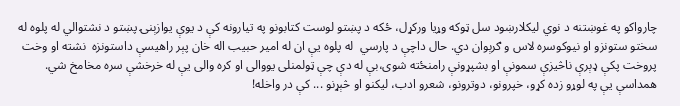چارواکو په غوښتنه د نوي ليکلارښود سل ټوکه وړيا ورکړل، ځکه د پښتو لوست کتابونو په تيارونه کې د يوې يوازېنۍ پښتو د نشتوالي له پلوه له سختو ستونزو او نيوکوسره لاس و ګرېوان دي. حال داچې د پارسي  له پلوه يې ان له امير حبيب اله خان پېر راهيسې داستونزه  نشته او وخت پروخت پکې ډېرې ناڅيزې سمونې او بشپړونې رامنځته شوی،بې له دې چې ټولمنلی يووالی او کره والی يې له خرخشې سره مخامخ شي. همداسې يې په لوړو زده کړو، خپرونو، دوترونو، شعرو ادب، ليکنو او څېړنو ... کې در واخله!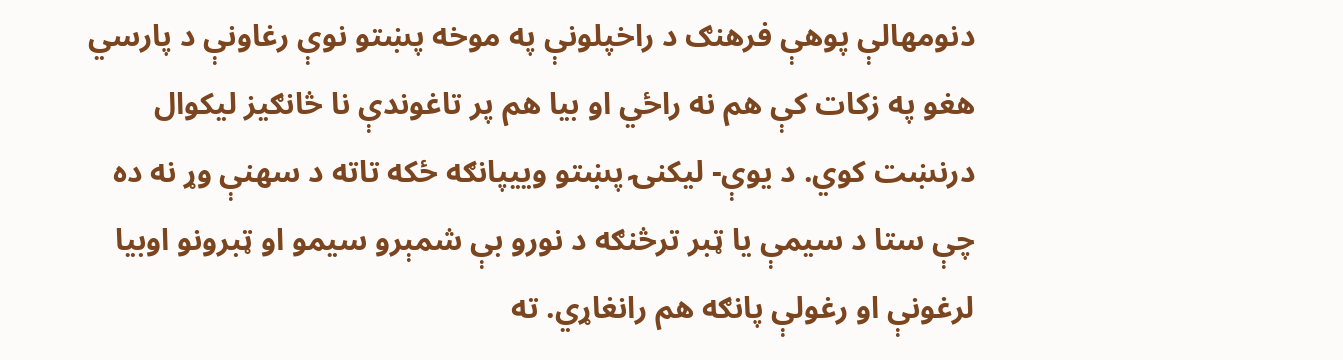دنومهالې پوهې فرهنګ د راخپلونې په موخه پښتو نوې رغاونې د پارسي هغو په زکات کې هم نه راځي او بيا هم پر تاغوندې نا څانګيز ليکوال درنښت کوي. د يوې- ليکنۍ پښتو وييپانګه ځکه تاته د سهنې وړ نه ده چې ستا د سيمې يا ټبر ترڅنګه د نورو بې شمېرو سيمو او ټبرونو اوبيا لرغونې او رغولې پانګه هم رانغاړي. ته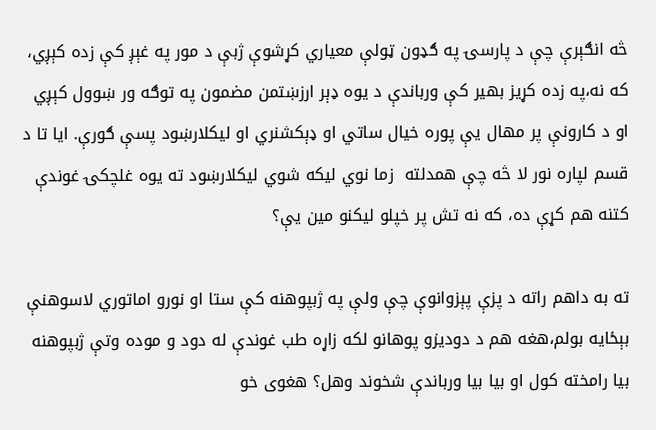څه انګېرې چې د پارسۍ په ګډون ټولې معياري کړشوې ژبې د مور په غېږ کې زده کېږي، که نه،په زده کړيز بهير کې ورباندې د يوه ډېر ارزښتمن مضمون په توګه ور ښوول کېږي او د کارونې پر مهال يې پوره خيال ساتي او ډېکشنري او ليکلارښود پسې ګورې. ايا تا د قسم لپاره نور لا څه چې همدلته  زما نوي ليکه شوي ليکلارښود ته يوه غلچکۍ غوندې کتنه هم کړې ده، که نه تش پر خپلو ليکنو مين يې؟

ته به داهم راته د پزې پېزوانوې چې ولې په ژبپوهنه کې ستا او نورو اماتوري لاسوهنې بېځايه بولم،هغه هم د دوديزو پوهانو لکه زاړه طب غوندې له دود و موده وتې ژبپوهنه بيا رامخته کول او بيا بيا ورباندې شخوند وهل؟ هغوی خو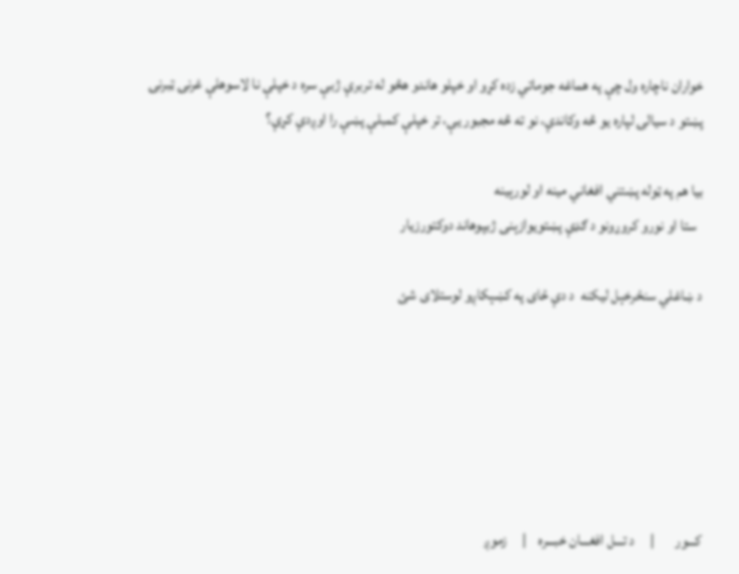خواران ناچاره ول چې په هماغه جوماتي زده کړو او خپلو هاندو هڅو له تربرې ژبې سره د خپلې نا لاسوهلې غرنۍ ټبرنۍ پښتو د سيالۍ لپاره يو څه وکاندې، نو ته څه مجبور يې، تر خپلې کمبلې پښې را اوږدې کړې؟

بيا هم په ټوله پښتني افغاني مينه او لورېينه
  ستا او نورو کروړونو د ګډې پښتويوازېنی ژبپوهاند دوکتورزيار

د ښاغلي سنځرخېل ليكنه  د دې ځاى په كښېكاږو لوستلاى شئ






كـــور       |     د تـــل افغـــان خبـــره    |     زموږ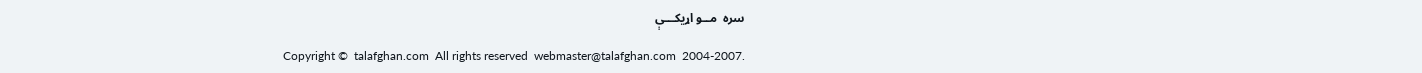سره  مــو اړيكـــې

Copyright ©  talafghan.com  All rights reserved  webmaster@talafghan.com  2004-2007.